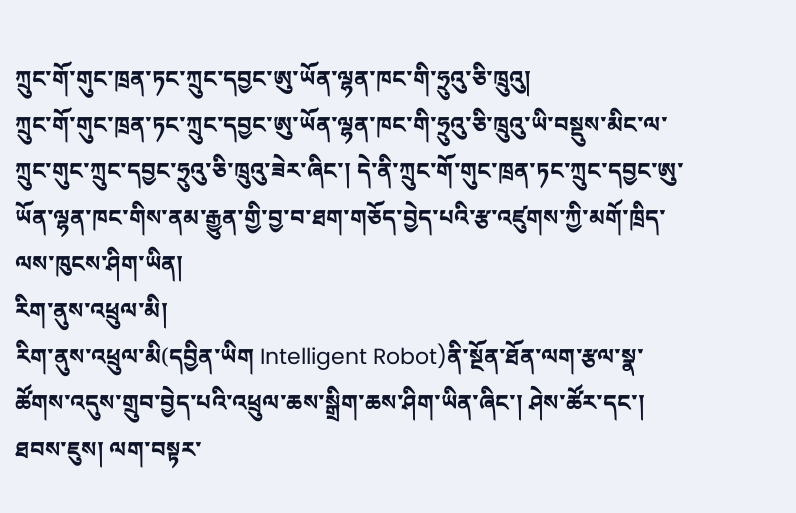ཀྲུང་གོ་གུང་ཁྲན་ཏང་ཀྲུང་དབྱང་ཨུ་ཡོན་ལྷན་ཁང་གི་ཧྲུའུ་ཅི་ཁྲུའུ།
ཀྲུང་གོ་གུང་ཁྲན་ཏང་ཀྲུང་དབྱང་ཨུ་ཡོན་ལྷན་ཁང་གི་ཧྲུའུ་ཅི་ཁྲུའུ་ཡི་བསྡུས་མིང་ལ་ཀྲུང་གུང་ཀྲུང་དབྱང་ཧྲུའུ་ཅི་ཁྲུའུ་ཟེར་ཞིང་། དེ་ནི་ཀྲུང་གོ་གུང་ཁྲན་ཏང་ཀྲུང་དབྱང་ཨུ་ཡོན་ལྷན་ཁང་གིས་ནམ་རྒྱུན་གྱི་བྱ་བ་ཐག་གཅོད་བྱེད་པའི་རྩ་འཛུགས་ཀྱི་མགོ་ཁྲིད་ལས་ཁུངས་ཤིག་ཡིན།
རིག་ནུས་འཕྲུལ་མི།
རིག་ནུས་འཕྲུལ་མི(དབྱིན་ཡིག Intelligent Robot)ནི་སྔོན་ཐོན་ལག་རྩལ་སྣ་ཚོགས་འདུས་གྲུབ་བྱེད་པའི་འཕྲུལ་ཆས་སྒྲིག་ཆས་ཤིག་ཡིན་ཞིང་། ཤེས་ཚོར་དང་། ཐབས་ཇུས། ལག་བསྟར་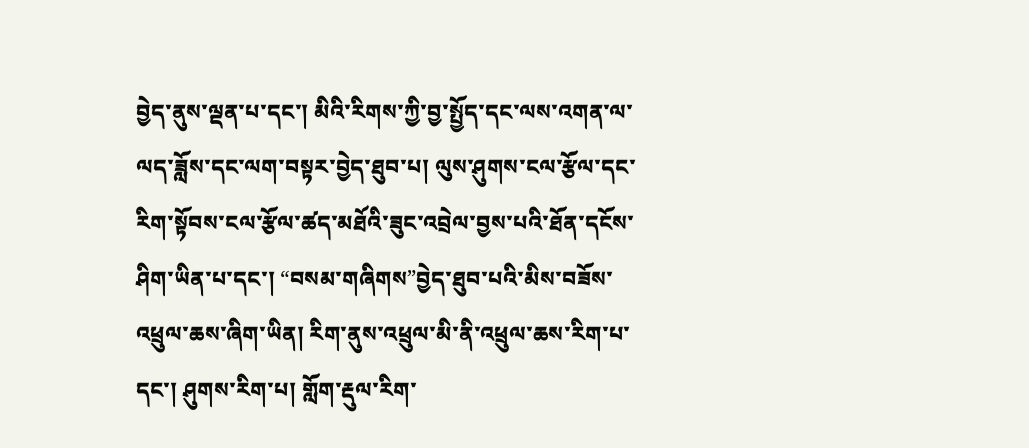བྱེད་ནུས་ལྡན་པ་དང་། མིའི་རིགས་ཀྱི་བྱ་སྤྱོད་དང་ལས་འགན་ལ་ལད་ཟློས་དང་ལག་བསྟར་བྱེད་ཐུབ་པ། ལུས་ཤུགས་ངལ་རྩོལ་དང་རིག་སྟོབས་ངལ་རྩོལ་ཚད་མཐོའི་ཟུང་འབྲེལ་བྱས་པའི་ཐོན་དངོས་ཤིག་ཡིན་པ་དང་། “བསམ་གཞིགས”བྱེད་ཐུབ་པའི་མིས་བཟོས་འཕྲུལ་ཆས་ཞིག་ཡིན། རིག་ནུས་འཕྲུལ་མི་ནི་འཕྲུལ་ཆས་རིག་པ་དང་། ཤུགས་རིག་པ། གློག་རྡུལ་རིག་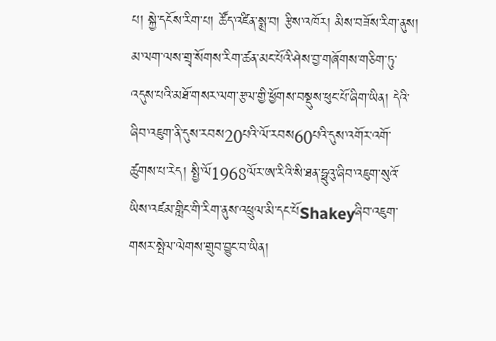པ། སྐྱེ་དངོས་རིག་པ། ཚོད་འཛིན་སྨྲ་བ། རྩིས་འཁོར། མིས་བཟོས་རིག་ནུས། མ་ལག་ལས་གྲྭ་སོགས་རིག་ཚན་མང་པོའི་ཤེས་བྱ་གཞོགས་གཅིག་ཏུ་འདུས་པའི་མཐོ་གསར་ལག་རྩལ་གྱི་ཕྱོགས་བསྡུས་ཕུང་པོ་ཞིག་ཡིན། དེའི་ཞིབ་འཇུག་ནི་དུས་རབས20པའི་ལོ་རབས60པའི་དུས་འགོར་འགོ་ཚུགས་པ་རེད། སྤྱི་ལོ1968ལོར་ཨ་རིའི་སི་ཐན་ཧྥུའུ་ཞིབ་འཇུག་སུའོ་ཡིས་འཛམ་གླིང་གི་རིག་ནུས་འཕྲུལ་མི་དང་པོShakeyཞིབ་འཇུག་གསར་སྤེལ་ལེགས་གྲུབ་བྱུང་བ་ཡིན།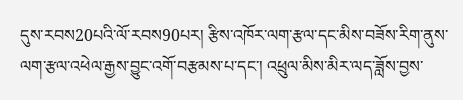དུས་རབས20པའི་ལོ་རབས90པར། རྩིས་འཁོར་ལག་རྩལ་དང་མིས་བཟོས་རིག་ནུས་ལག་རྩལ་འཕེལ་རྒྱས་བྱུང་འགོ་བརྩམས་པ་དང་། འཕྲུལ་མིས་མིར་ལད་ཟློས་བྱས་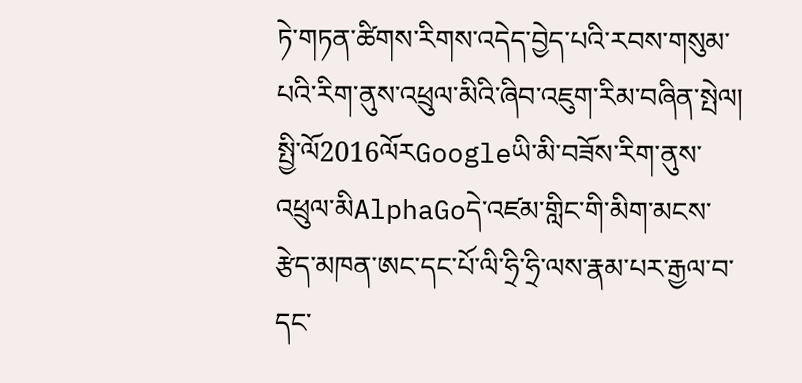ཏེ་གཏན་ཚིགས་རིགས་འདེད་བྱེད་པའི་རབས་གསུམ་པའི་རིག་ནུས་འཕྲུལ་མིའི་ཞིབ་འཇུག་རིམ་བཞིན་སྤེལ། སྤྱི་ལོ2016ལོརGoogleཡི་མི་བཟོས་རིག་ནུས་འཕྲུལ་མིAlphaGoདེ་འཛམ་གླིང་གི་མིག་མངས་རྩེད་མཁན་ཨང་དང་པོ་ལི་ཧྲི་ཧྲི་ལས་རྣམ་པར་རྒྱལ་བ་དང་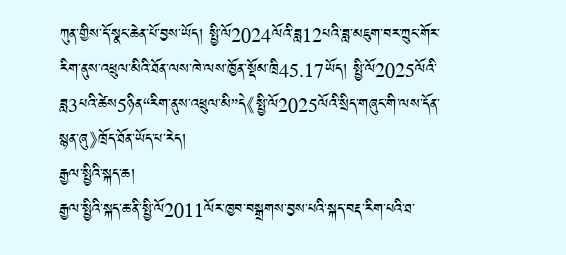ཀུན་གྱིས་དོ་སྣང་ཆེན་པོ་བྱས་ཡོད། སྤྱི་ལོ2024ལོའི་ཟླ12པའི་ཟླ་མཇུག་བར་ཀྲུང་གོར་རིག་ནུས་འཕྲུལ་མིའི་ཐོན་ལས་ཁེ་ལས་ཁྱོན་སྡོམ་ཁྲི45.17ཡོད། སྤྱི་ལོ2025ལོའི་ཟླ3པའི་ཚེས5ཉིན“རིག་ནུས་འཕྲུལ་མི”དེ《སྤྱི་ལོ2025ལོའི་སྲིད་གཞུང་གི་ལས་དོན་སྙན་ཞུ》ཁྲོད་ཐོན་ཡོད་པ་རེད།
རྒྱལ་སྤྱིའི་སྐད་ཆ།
རྒྱལ་སྤྱིའི་སྐད་ཆ་ནི་སྤྱི་ལོ2011ལོར་ཁྱབ་བསྒྲགས་བྱས་པའི་སྐད་བརྡ་རིག་པའི་ཐ་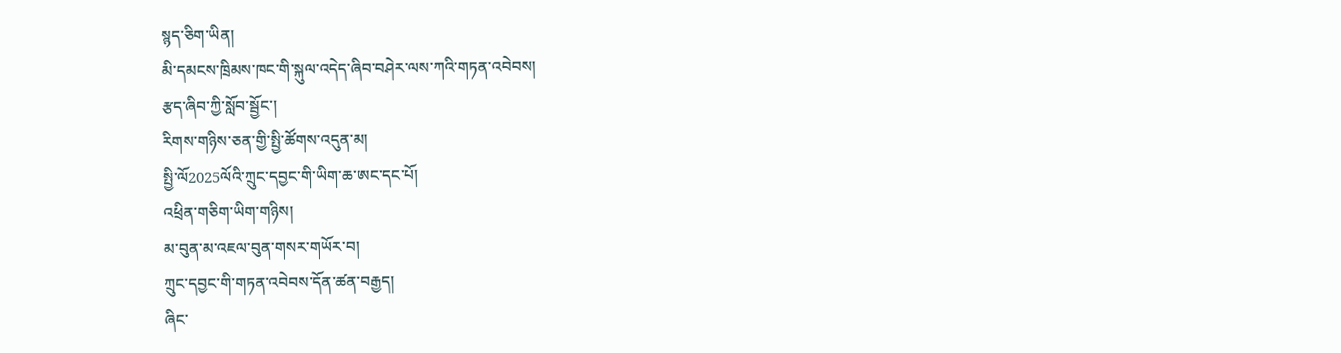སྙད་ཅིག་ཡིན།
མི་དམངས་ཁྲིམས་ཁང་གི་སྐུལ་འདེད་ཞིབ་བཤེར་ལས་ཀའི་གཏན་འབེབས།
རྩད་ཞིབ་ཀྱི་སློབ་སྦྱོང་།
རིགས་གཉིས་ཅན་གྱི་སྤྱི་ཚོགས་འདུན་མ།
སྤྱི་ལོ2025ལོའི་ཀྲུང་དབྱང་གི་ཡིག་ཆ་ཨང་དང་པོ།
འཕྲིན་གཅིག་ཡིག་གཉིས།
མ་བུན་མ་འཇལ་བུན་གསར་གཡོར་བ།
ཀྲུང་དབྱང་གི་གཏན་འབེབས་དོན་ཚན་བརྒྱད།
ཞིང་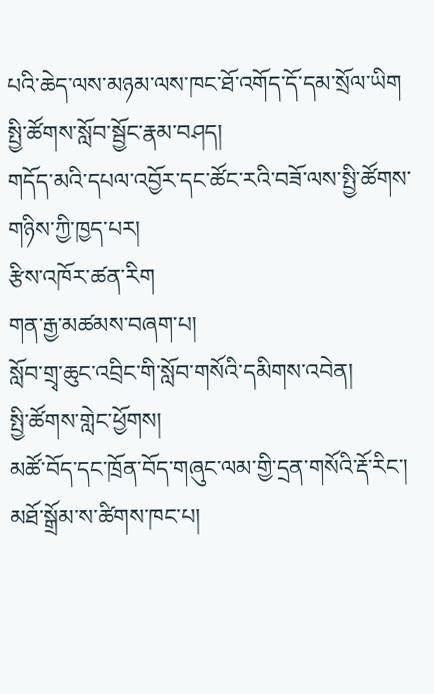པའི་ཆེད་ལས་མཉམ་ལས་ཁང་ཐོ་འགོད་དོ་དམ་སྲོལ་ཡིག
སྤྱི་ཚོགས་སློབ་སྦྱོང་རྣམ་བཤད།
གདོད་མའི་དཔལ་འབྱོར་དང་ཚོང་རའི་བཟོ་ལས་སྤྱི་ཚོགས་གཉིས་ཀྱི་ཁྱད་པར།
རྩིས་འཁོར་ཚན་རིག
གན་རྒྱ་མཚམས་བཞག་པ།
སློབ་གྲྭ་ཆུང་འབྲིང་གི་སློབ་གསོའི་དམིགས་འབེན།
སྤྱི་ཚོགས་གླེང་ཕྱོགས།
མཚོ་བོད་དང་ཁྲོན་བོད་གཞུང་ལམ་གྱི་དྲན་གསོའི་རྡོ་རིང་།
མཐོ་སྒྲོམ་ས་ཚིགས་ཁང་པ།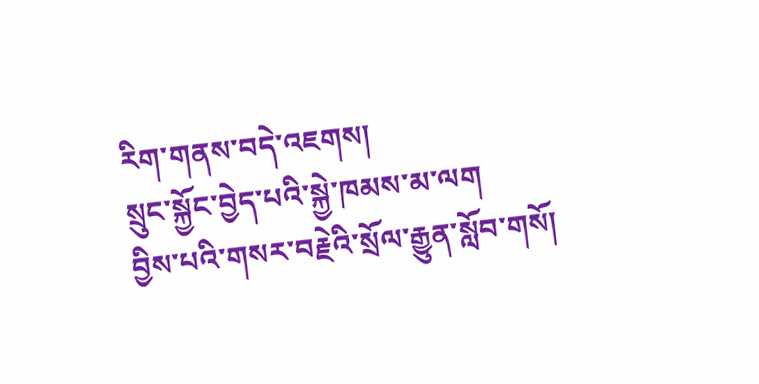རིག་གནས་བདེ་འཇགས།
སྲུང་སྐྱོང་བྱེད་པའི་སྐྱེ་ཁམས་མ་ལག
བྱིས་པའི་གསར་བརྗེའི་སྲོལ་རྒྱུན་སློབ་གསོ།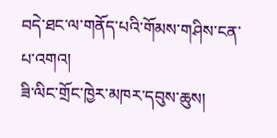བདེ་ཐང་ལ་གནོད་པའི་གོམས་གཤིས་ངན་པ་འགའ།
ཟི་ལིང་གྲོང་ཁྱེར་མཁར་དབུས་ཆུས།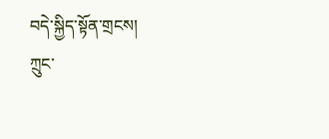བདེ་སྐྱིད་སྟོན་གྲངས།
ཀྲུང་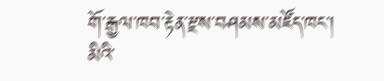གོ་རྒྱལ་ཁབ་རྟེན་རྫས་བཤམས་མཛོད་ཁང་།
མིའི་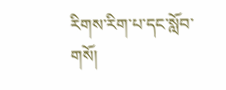རིགས་རིག་པ་དང་སློབ་གསོ།